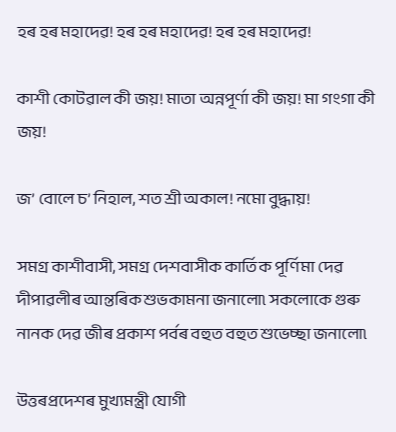হৰ হৰ মহাদেৱ! হৰ হৰ মহাদেৱ! হৰ হৰ মহাদেৱ!

কাশী কোটৱাল কী জয়! মাতা অন্নপূৰ্ণা কী জয়! মা গংগা কী জয়!

জ’ বোলে চ’ নিহাল, শত শ্ৰী অকাল! নমো বুদ্ধায়!

সমগ্ৰ কাশীবাসী, সমগ্ৰ দেশবাসীক কাৰ্তিক পূৰ্ণিমা দেৱ দীপাৱলীৰ আন্তৰিক শুভকামনা জনালো৷ সকলোকে গুৰু নানক দেৱ জীৰ প্ৰকাশ পৰ্বৰ বহুত বহুত শুভেচ্ছা জনালো৷

উত্তৰপ্ৰদেশৰ মুখ্যমন্ত্ৰী যোগী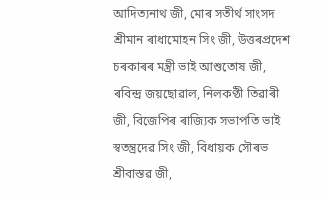আদিত্যনাথ জী, মোৰ সতীৰ্থ সাংসদ শ্ৰীমান ৰাধামোহন সিং জী, উত্তৰপ্ৰদেশ চৰকাৰৰ মন্ত্ৰী ভাই আশুতোষ জী, ৰবিন্দ্ৰ জয়ছোৱাল, নিলকণ্ঠী তিৱাৰী জী, বিজেপিৰ ৰাজ্যিক সভাপতি ভাই স্বতন্ত্ৰদেৱ সিং জী, বিধায়ক সৌৰভ শ্ৰীবাস্তৱ জী,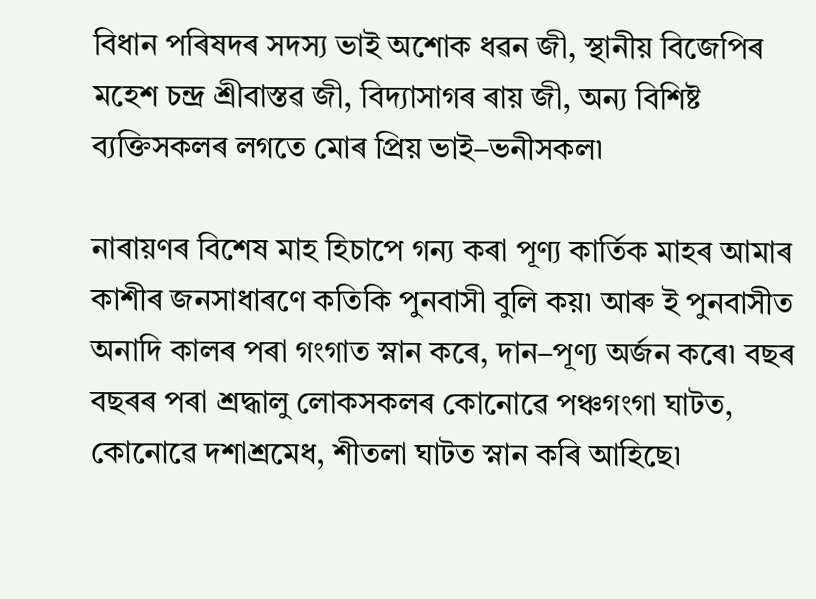বিধান পৰিষদৰ সদস্য ভাই অশোক ধৱন জী, স্থানীয় বিজেপিৰ মহেশ চন্দ্ৰ শ্ৰীবাস্তৱ জী, বিদ্যাসাগৰ ৰায় জী, অন্য বিশিষ্ট ব্যক্তিসকলৰ লগতে মোৰ প্ৰিয় ভাই–ভনীসকল৷

নাৰায়ণৰ বিশেষ মাহ হিচাপে গন্য কৰা পূণ্য কাৰ্তিক মাহৰ আমাৰ কাশীৰ জনসাধাৰণে কতিকি পুনবাসী বুলি কয়৷ আৰু ই পুনবাসীত অনাদি কালৰ পৰা গংগাত স্নান কৰে, দান–পূণ্য অৰ্জন কৰে৷ বছৰ বছৰৰ পৰা শ্ৰদ্ধালু লোকসকলৰ কোনোৱে পঞ্চগংগা ঘাটত, কোনোৱে দশাশ্ৰমেধ, শীতলা ঘাটত স্নান কৰি আহিছে৷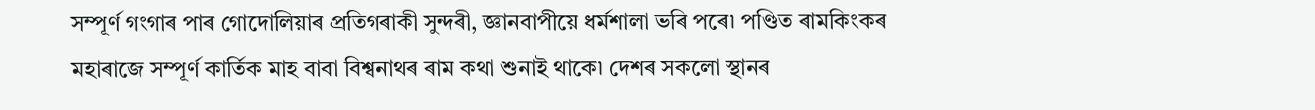সম্পূৰ্ণ গংগাৰ পাৰ গোদোলিয়াৰ প্ৰতিগৰাকী সুন্দৰী, জ্ঞানবাপীয়ে ধৰ্মশালা ভৰি পৰে৷ পণ্ডিত ৰামকিংকৰ মহাৰাজে সম্পূৰ্ণ কাৰ্তিক মাহ বাবা বিশ্বনাথৰ ৰাম কথা শুনাই থাকে৷ দেশৰ সকলো স্থানৰ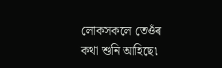লোকসকলে তেওঁৰ কথা শুনি আহিছে৷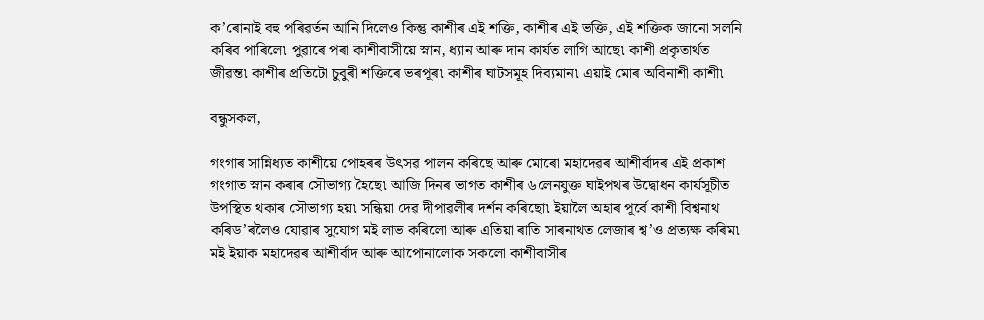ক’ৰোনাই বহু পৰিৱৰ্তন আনি দিলেও কিন্তু কাশীৰ এই শক্তি, কাশীৰ এই ভক্তি, এই শক্তিক জানো সলনি কৰিব পাৰিলে৷ পুৱাৰে পৰা কাশীবাসীয়ে স্নান, ধ্যান আৰু দান কাৰ্যত লাগি আছে৷ কাশী প্ৰকৃতাৰ্থত জীৱন্ত৷ কাশীৰ প্ৰতিটো চুবুৰী শক্তিৰে ভৰপূৰ৷ কাশীৰ ঘাটসমূহ দিব্যমান৷ এয়াই মোৰ অবিনাশী কাশী৷

বন্ধুসকল,

গংগাৰ সান্নিধ্যত কাশীয়ে পোহৰৰ উৎসৱ পালন কৰিছে আৰু মোৰো মহাদেৱৰ আশীৰ্বাদৰ এই প্ৰকাশ গংগাত স্নান কৰাৰ সৌভাগ্য হৈছে৷ আজি দিনৰ ভাগত কাশীৰ ৬লেনযুক্ত ঘাইপথৰ উদ্বোধন কাৰ্যসূচীত উপস্থিত থকাৰ সৌভাগ্য হয়৷ সন্ধিয়া দেৱ দীপাৱলীৰ দৰ্শন কৰিছো৷ ইয়ালৈ অহাৰ পূৰ্বে কাশী বিশ্বনাথ কৰিড’ৰলৈও যোৱাৰ সুযোগ মই লাভ কৰিলো আৰু এতিয়া ৰাতি সাৰনাথত লেজাৰ শ্ব’ও প্ৰত্যক্ষ কৰিম৷ মই ইয়াক মহাদেৱৰ আশীৰ্বাদ আৰু আপোনালোক সকলো কাশীবাসীৰ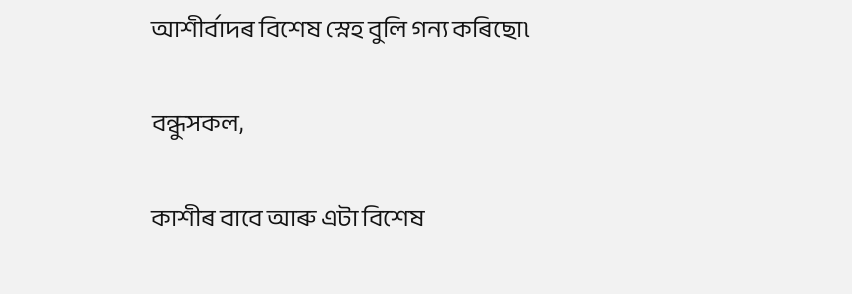আশীৰ্বাদৰ বিশেষ স্নেহ বুলি গন্য কৰিছো৷

বন্ধুসকল,

কাশীৰ বাবে আৰু এটা বিশেষ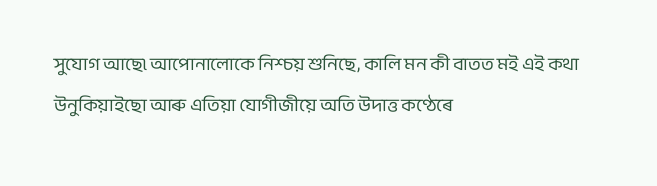সুযোগ আছে৷ আপোনালোকে নিশ্চয় শুনিছে, কালি মন কী বাতত মই এই কথা উনুকিয়াইছো আৰু এতিয়া যোগীজীয়ে অতি উদাত্ত কণ্ঠেৰে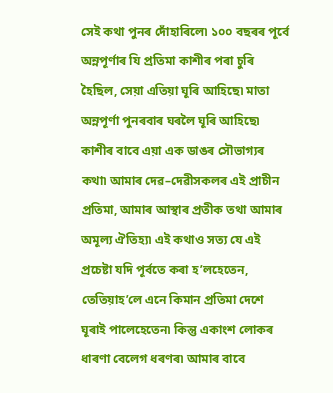সেই কথা পুনৰ দোঁহাৰিলে৷ ১০০ বছৰৰ পূৰ্বে অন্নপূৰ্ণাৰ যি প্ৰতিমা কাশীৰ পৰা চুৰি হৈছিল, সেয়া এতিয়া ঘূৰি আহিছে৷ মাতা অন্নপূৰ্ণা পুনৰবাৰ ঘৰলৈ ঘূৰি আহিছে৷ কাশীৰ বাবে এয়া এক ডাঙৰ সৌভাগ্যৰ কথা৷ আমাৰ দেৱ–দেৱীসকলৰ এই প্ৰাচীন প্ৰতিমা, আমাৰ আস্থাৰ প্ৰতীক তথা আমাৰ অমূল্য ঐতিহ্য৷ এই কথাও সত্য যে এই প্ৰচেষ্টা যদি পূৰ্বতে কৰা হ’লহেতেন, তেতিয়াহ’লে এনে কিমান প্ৰতিমা দেশে ঘূৰাই পালেহেতেন৷ কিন্তু একাংশ লোকৰ ধাৰণা বেলেগ ধৰণৰ৷ আমাৰ বাবে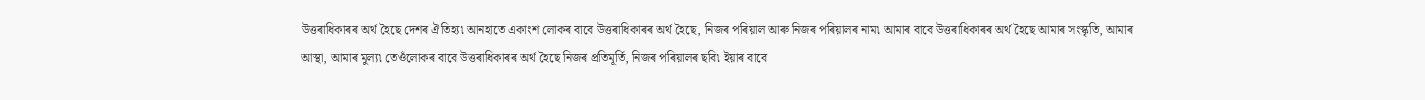উত্তৰাধিকাৰৰ অৰ্থ হৈছে দেশৰ ঐতিহ্য৷ আনহাতে একাংশ লোকৰ বাবে উত্তৰাধিকাৰৰ অৰ্থ হৈছে, নিজৰ পৰিয়াল আৰু নিজৰ পৰিয়ালৰ নাম৷ আমাৰ বাবে উত্তৰাধিকাৰৰ অৰ্থ হৈছে আমাৰ সংস্কৃতি, আমাৰ আস্থা, আমাৰ মুল্য৷ তেওঁলোকৰ বাবে উত্তৰাধিকাৰৰ অৰ্থ হৈছে নিজৰ প্ৰতিমূৰ্তি, নিজৰ পৰিয়ালৰ ছবি৷ ইয়াৰ বাবে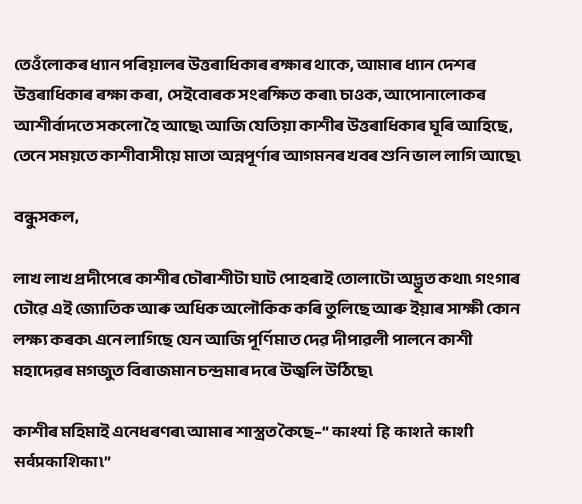তেওঁলোকৰ ধ্যান পৰিয়ালৰ উত্তৰাধিকাৰ ৰক্ষাৰ থাকে, আমাৰ ধ্যান দেশৰ উত্তৰাধিকাৰ ৰক্ষা কৰা, সেইবোৰক সংৰক্ষিত কৰা৷ চাওক, আপোনালোকৰ আশীৰ্বাদতে সকলো হৈ আছে৷ আজি যেতিয়া কাশীৰ উত্তৰাধিকাৰ ঘূৰি আহিছে, তেনে সময়তে কাশীবাসীয়ে মাতা অন্নপূৰ্ণাৰ আগমনৰ খবৰ শুনি ভাল লাগি আছে৷

বন্ধুসকল,

লাখ লাখ প্ৰদীপেৰে কাশীৰ চৌৰাশীটা ঘাট পোহৰাই তোলাটো অদ্ভূত কথা৷ গংগাৰ ঢৌৱে এই জ্যোতিক আৰু অধিক অলৌকিক কৰি তুলিছে আৰু ইয়াৰ সাক্ষী কোন লক্ষ্য কৰক৷ এনে লাগিছে যেন আজি পূৰ্ণিমাত দেৱ দীপাৱলী পালনে কাশী মহাদেৱৰ মগজুত বিৰাজমান চন্দ্ৰমাৰ দৰে উজ্বলি উঠিছে৷

কাশীৰ মহিমাই এনেধৰণৰ৷ আমাৰ শাস্ত্ৰত কৈছে–“ काश्यां हि काशते काशी सर्वप्रकाशिका৷”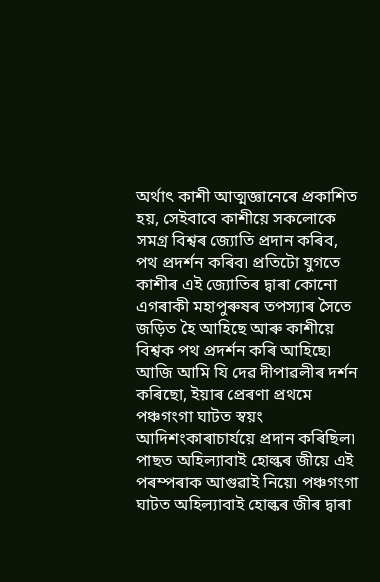অৰ্থাৎ কাশী আত্মজ্ঞানেৰে প্ৰকাশিত হয়, সেইবাবে কাশীয়ে সকলোকে সমগ্ৰ বিশ্বৰ জ্যোতি প্ৰদান কৰিব, পথ প্ৰদৰ্শন কৰিব৷ প্ৰতিটো যুগতে কাশীৰ এই জ্যোতিৰ দ্বাৰা কোনো এগৰাকী মহাপুৰুষৰ তপস্যাৰ সৈতে জড়িত হৈ আহিছে আৰু কাশীয়ে বিশ্বক পথ প্ৰদৰ্শন কৰি আহিছে৷ আজি আমি যি দেৱ দীপাৱলীৰ দৰ্শন কৰিছো, ইয়াৰ প্ৰেৰণা প্ৰথমে পঞ্চগংগা ঘাটত স্বয়ং আদিশংকাৰাচাৰ্যয়ে প্ৰদান কৰিছিল৷ পাছত অহিল্যাবাই হোল্কৰ জীয়ে এই পৰম্পৰাক আগুৱাই নিয়ে৷ পঞ্চগংগা ঘাটত অহিল্যাবাই হোল্কৰ জীৰ দ্বাৰা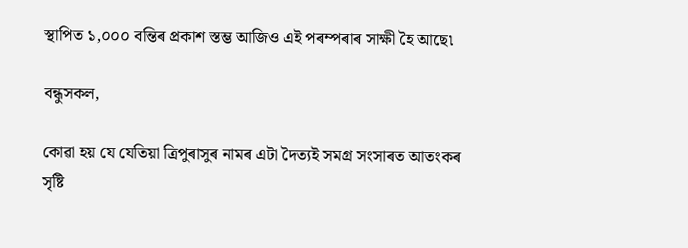স্থাপিত ১,০০০ বন্তিৰ প্ৰকাশ স্তম্ভ আজিও এই পৰম্পৰাৰ সাক্ষী হৈ আছে৷

বন্ধুসকল,

কোৱা হয় যে যেতিয়া ত্ৰিপুৰাসুৰ নামৰ এটা দৈত্যই সমগ্ৰ সংসাৰত আতংকৰ সৃষ্টি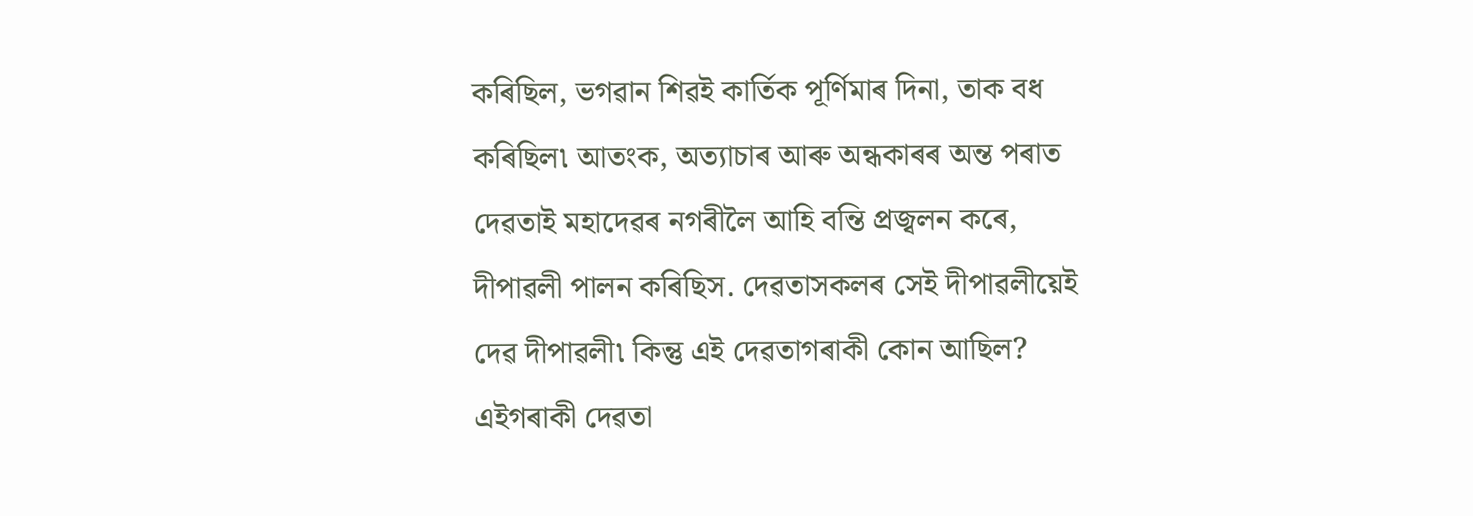কৰিছিল, ভগৱান শিৱই কাৰ্তিক পূৰ্ণিমাৰ দিনা, তাক বধ কৰিছিল৷ আতংক, অত্যাচাৰ আৰু অন্ধকাৰৰ অন্ত পৰাত দেৱতাই মহাদেৱৰ নগৰীলৈ আহি বন্তি প্ৰজ্বলন কৰে, দীপাৱলী পালন কৰিছিস. দেৱতাসকলৰ সেই দীপাৱলীয়েই দেৱ দীপাৱলী৷ কিন্তু এই দেৱতাগৰাকী কোন আছিল? এইগৰাকী দেৱতা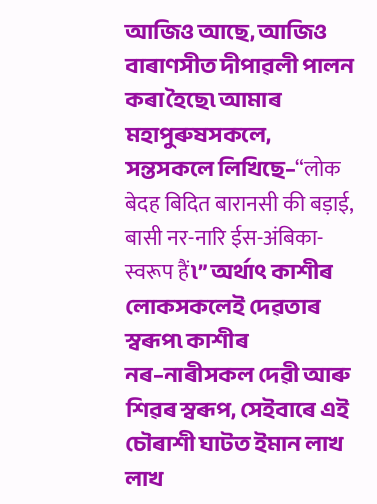আজিও আছে, আজিও বাৰাণসীত দীপাৱলী পালন কৰা হৈছে৷ আমাৰ মহাপুৰুষসকলে, সন্তসকলে লিখিছে–“लोक बेदह बिदित बारानसी की बड़ाई, बासी नर-नारि ईस-अंबिका-स्वरूप हैं৷” অৰ্থাৎ কাশীৰ লোকসকলেই দেৱতাৰ স্বৰূপ৷ কাশীৰ নৰ–নাৰীসকল দেৱী আৰু শিৱৰ স্বৰূপ, সেইবাৰে এই চৌৰাশী ঘাটত ইমান লাখ লাখ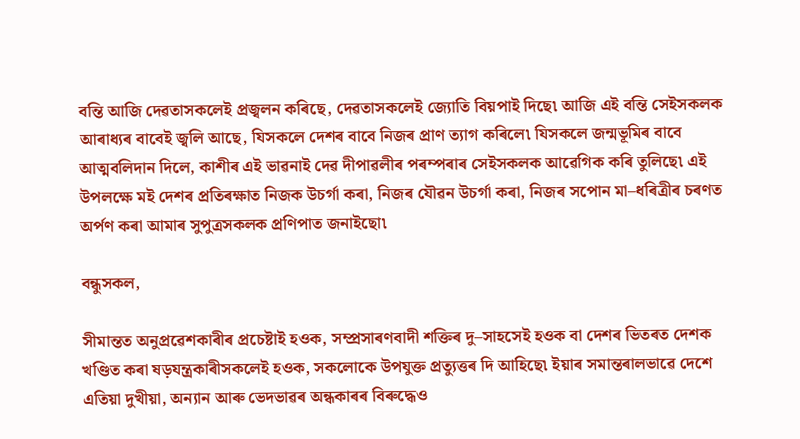বন্তি আজি দেৱতাসকলেই প্ৰজ্বলন কৰিছে, দেৱতাসকলেই জ্যোতি বিয়পাই দিছে৷ আজি এই বন্তি সেইসকলক আৰাধ্যৰ বাবেই জ্বলি আছে, যিসকলে দেশৰ বাবে নিজৰ প্ৰাণ ত্যাগ কৰিলে৷ যিসকলে জন্মভূমিৰ বাবে আত্মবলিদান দিলে, কাশীৰ এই ভাৱনাই দেৱ দীপাৱলীৰ পৰম্পৰাৰ সেইসকলক আৱেগিক কৰি তুলিছে৷ এই উপলক্ষে মই দেশৰ প্ৰতিৰক্ষাত নিজক উচৰ্গা কৰা, নিজৰ যৌৱন উচৰ্গা কৰা, নিজৰ সপোন মা–ধৰিত্ৰীৰ চৰণত অৰ্পণ কৰা আমাৰ সুপুত্ৰসকলক প্ৰণিপাত জনাইছো৷

বন্ধুসকল,

সীমান্তত অনুপ্ৰৱেশকাৰীৰ প্ৰচেষ্টাই হওক, সম্প্ৰসাৰণবাদী শক্তিৰ দু–সাহসেই হওক বা দেশৰ ভিতৰত দেশক খণ্ডিত কৰা ষড়যন্ত্ৰকাৰীসকলেই হওক, সকলোকে উপযুক্ত প্ৰত্যুত্তৰ দি আহিছে৷ ইয়াৰ সমান্তৰালভাৱে দেশে এতিয়া দুখীয়া, অন্যান আৰু ভেদভাৱৰ অন্ধকাৰৰ বিৰুদ্ধেও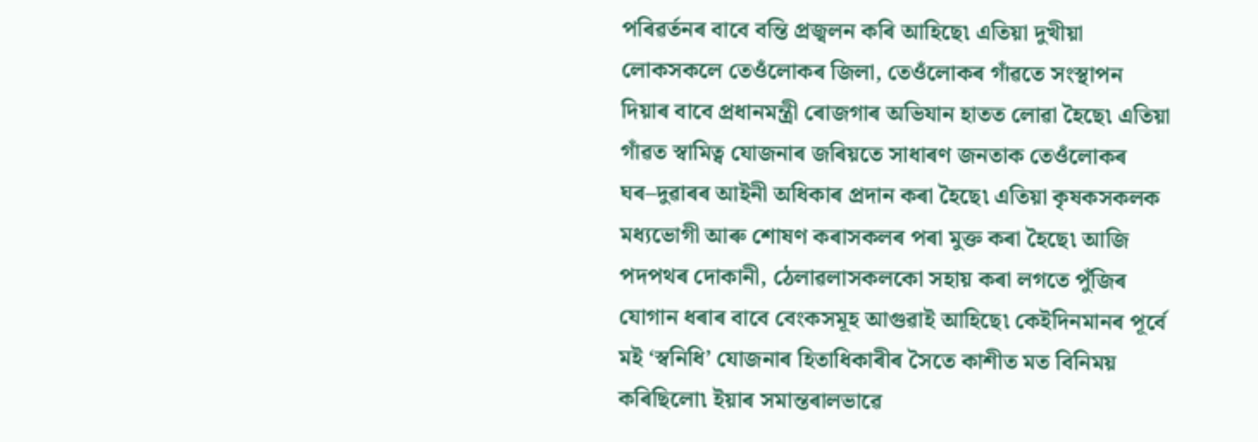পৰিৱৰ্তনৰ বাবে বন্তি প্ৰজ্বলন কৰি আহিছে৷ এতিয়া দুখীয়া লোকসকলে তেওঁলোকৰ জিলা, তেওঁলোকৰ গাঁৱতে সংস্থাপন দিয়াৰ বাবে প্ৰধানমন্ত্ৰী ৰোজগাৰ অভিযান হাতত লোৱা হৈছে৷ এতিয়া গাঁৱত স্বামিত্ব যোজনাৰ জৰিয়তে সাধাৰণ জনতাক তেওঁলোকৰ ঘৰ–দুৱাৰৰ আইনী অধিকাৰ প্ৰদান কৰা হৈছে৷ এতিয়া কৃষকসকলক মধ্যভোগী আৰু শোষণ কৰাসকলৰ পৰা মুক্ত কৰা হৈছে৷ আজি পদপথৰ দোকানী, ঠেলাৱলাসকলকো সহায় কৰা লগতে পুঁজিৰ যোগান ধৰাৰ বাবে বেংকসমূহ আগুৱাই আহিছে৷ কেইদিনমানৰ পূৰ্বে মই ‘স্বনিধি’ যোজনাৰ হিতাধিকাৰীৰ সৈতে কাশীত মত বিনিময় কৰিছিলো৷ ইয়াৰ সমান্তৰালভাৱে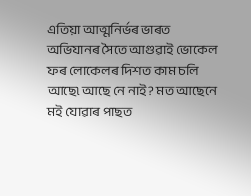এতিয়া আত্মনিৰ্ভৰ ভাৰত অভিযানৰ সৈতে আগুৱাই ভোকেল ফৰ লোকেলৰ দিশত কাম চলি আছে৷ আছে নে নাই? মত আছেনে মই যোৱাৰ পাছত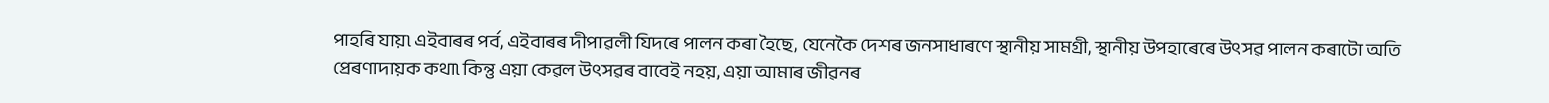পাহৰি যায়৷ এইবাৰৰ পৰ্ব, এইবাৰৰ দীপাৱলী যিদৰে পালন কৰা হৈছে, যেনেকৈ দেশৰ জনসাধাৰণে স্থানীয় সামগ্ৰী, স্থানীয় উপহাৰেৰে উৎসৱ পালন কৰাটো অতি প্ৰেৰণাদায়ক কথা৷ কিন্তু এয়া কেৱল উৎসৱৰ বাবেই নহয়, এয়া আমাৰ জীৱনৰ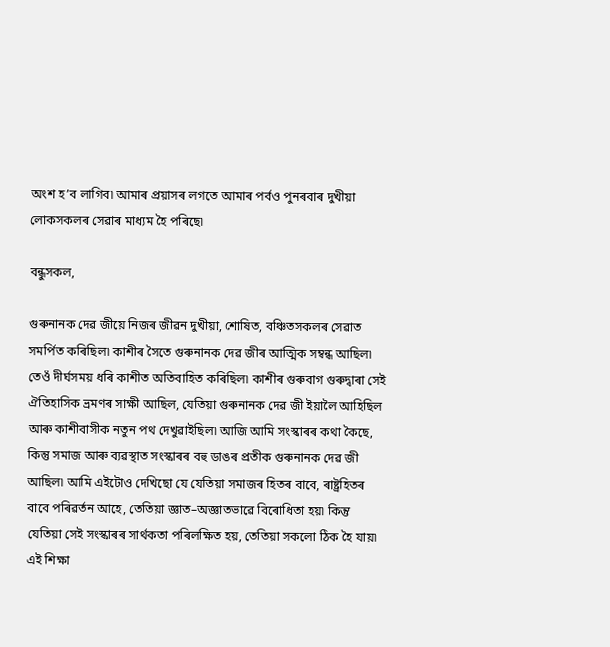অংশ হ’ব লাগিব৷ আমাৰ প্ৰয়াসৰ লগতে আমাৰ পৰ্বও পুনৰবাৰ দুখীয়া লোকসকলৰ সেৱাৰ মাধ্যম হৈ পৰিছে৷

বন্ধুসকল,

গুৰুনানক দেৱ জীয়ে নিজৰ জীৱন দুখীয়া, শোষিত, বঞ্চিতসকলৰ সেৱাত সমৰ্পিত কৰিছিল৷ কাশীৰ সৈতে গুৰুনানক দেৱ জীৰ আত্মিক সম্বন্ধ আছিল৷ তেওঁ দীৰ্ঘসময় ধৰি কাশীত অতিবাহিত কৰিছিল৷ কাশীৰ গুৰুবাগ গুৰুদ্বাৰা সেই ঐতিহাসিক ভ্ৰমণৰ সাক্ষী আছিল, যেতিয়া গুৰুনানক দেৱ জী ইয়ালৈ আহিছিল আৰু কাশীবাসীক নতুন পথ দেখুৱাইছিল৷ আজি আমি সংস্কাৰৰ কথা কৈছে, কিন্তু সমাজ আৰু ব্যৱস্থাত সংস্কাৰৰ বহু ডাঙৰ প্ৰতীক গুৰুনানক দেৱ জী আছিল৷ আমি এইটোও দেখিছো যে যেতিয়া সমাজৰ হিতৰ বাবে, ৰাষ্ট্ৰহিতৰ বাবে পৰিৱৰ্তন আহে, তেতিয়া জ্ঞাত–অজ্ঞাতভাৱে বিৰোধিতা হয়৷ কিন্তু যেতিয়া সেই সংস্কাৰৰ সাৰ্থকতা পৰিলক্ষিত হয়, তেতিয়া সকলো ঠিক হৈ যায়৷ এই শিক্ষা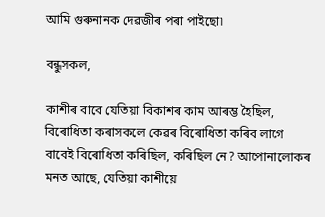আমি গুৰুনানক দেৱজীৰ পৰা পাইছো৷

বন্ধুসকল,

কাশীৰ বাবে যেতিয়া বিকাশৰ কাম আৰম্ভ হৈছিল, বিৰোধিতা কৰাসকলে কেৱৰ বিৰোধিতা কৰিব লাগে বাবেই বিৰোধিতা কৰিছিল, কৰিছিল নে? আপোনালোকৰ মনত আছে, যেতিয়া কাশীয়ে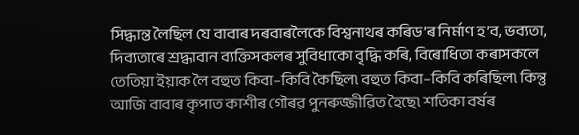সিদ্ধান্ত লৈছিল যে বাবাৰ দৰবাৰলৈকে বিশ্বনাথৰ কৰিড’ৰ নিৰ্মাণ হ’ব, ভব্যতা, দিব্যতাৰে শ্ৰদ্ধাবান ব্যক্তিসকলৰ সুবিধাকো বৃদ্ধি কৰি, বিৰোধিতা কৰাসকলে তেতিয়া ইয়াক লৈ বহুত কিবা–কিবি কৈছিল৷ বহুত কিবা–কিবি কৰিছিল৷ কিন্তু আজি বাবাৰ কৃপাত কাশীৰ গৌৰৱ পুনৰুজ্জীৱিত হৈছে৷ শতিকা বৰ্ষৰ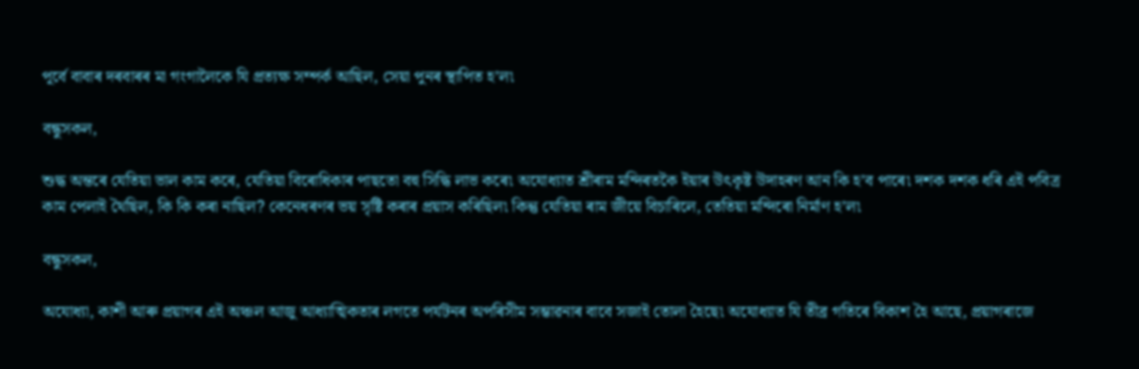পূৰ্বে বাবাৰ দৰবাৰৰ মা গংগালৈকে যি প্ৰত্যক্ষ সম্পৰ্ক আছিল, সেয়া পুনৰ স্থাপিত হ’ল৷

বন্ধুসকল,

শুদ্ধ অন্তৰে যেতিয়া ভাল কাম কৰে, যেতিয়া বিৰোধিকাৰ পাছতো বহু সিদ্ধি লাভ কৰে৷ অযোধ্যাত শ্ৰীৰাম মন্দিৰতকৈ ইয়াৰ উৎকৃষ্ট উদাহৰণ আন কি হ’ব পাৰে৷ দশক দশক ধৰি এই পবিত্ৰ কাম পেলাই থৈছিল, কি কি কৰা নাছিল? কেনেধৰণৰ ভয় সৃষ্টি কৰাৰ প্ৰয়াস কৰিছিল৷ কিন্তু যেতিয়া ৰাম জীয়ে বিচাৰিলে, তেতিয়া মন্দিৰো নিৰ্মাণ হ’ল৷

বন্ধুসকল,

অযোধ্যা, কাশী আৰু প্ৰয়াগৰ এই অঞ্চল আজু আধ্যাত্মিকতাৰ লগতে পৰ্যটনৰ অপৰিসীম সম্ভাৱনাৰ বাবে সজাই তোলা হৈছে৷ অযোধ্যাত যি তীব্ৰ গতিৰে বিকাশ হৈ আছে, প্ৰয়াগৰাজে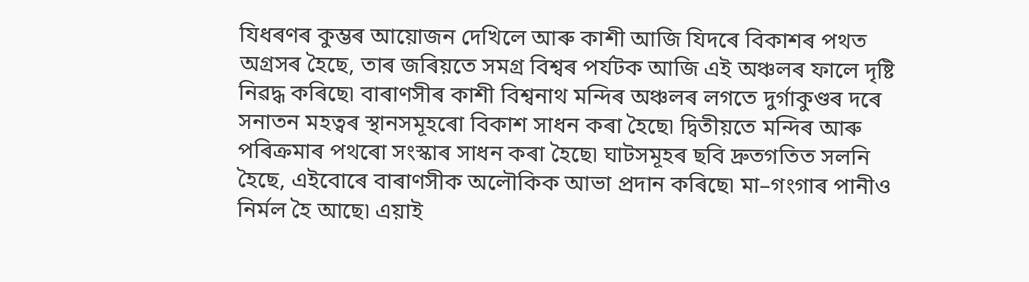যিধৰণৰ কুম্ভৰ আয়োজন দেখিলে আৰু কাশী আজি যিদৰে বিকাশৰ পথত অগ্ৰসৰ হৈছে, তাৰ জৰিয়তে সমগ্ৰ বিশ্বৰ পৰ্যটক আজি এই অঞ্চলৰ ফালে দৃষ্টি নিৱদ্ধ কৰিছে৷ বাৰাণসীৰ কাশী বিশ্বনাথ মন্দিৰ অঞ্চলৰ লগতে দুৰ্গাকুণ্ডৰ দৰে সনাতন মহত্বৰ স্থানসমূহৰো বিকাশ সাধন কৰা হৈছে৷ দ্বিতীয়তে মন্দিৰ আৰু পৰিক্ৰমাৰ পথৰো সংস্কাৰ সাধন কৰা হৈছে৷ ঘাটসমূহৰ ছবি দ্ৰুতগতিত সলনি হৈছে, এইবোৰে বাৰাণসীক অলৌকিক আভা প্ৰদান কৰিছে৷ মা–গংগাৰ পানীও নিৰ্মল হৈ আছে৷ এয়াই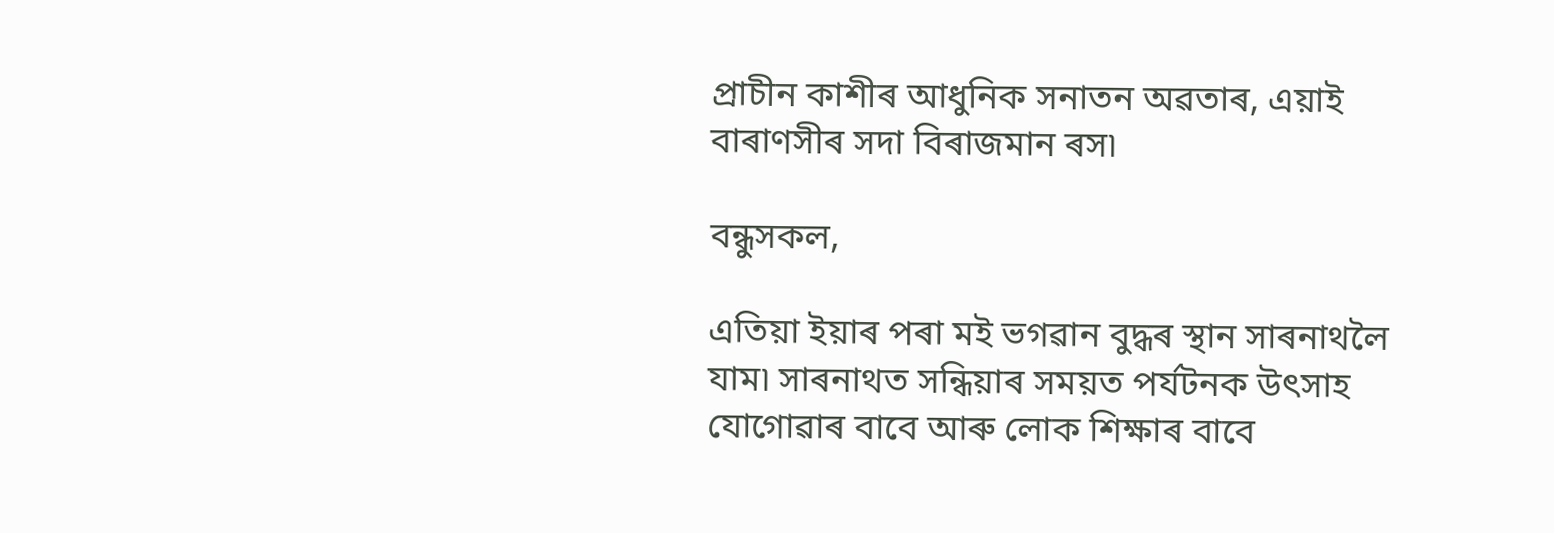প্ৰাচীন কাশীৰ আধুনিক সনাতন অৱতাৰ, এয়াই বাৰাণসীৰ সদা বিৰাজমান ৰস৷

বন্ধুসকল,

এতিয়া ইয়াৰ পৰা মই ভগৱান বুদ্ধৰ স্থান সাৰনাথলৈ যাম৷ সাৰনাথত সন্ধিয়াৰ সময়ত পৰ্যটনক উৎসাহ যোগোৱাৰ বাবে আৰু লোক শিক্ষাৰ বাবে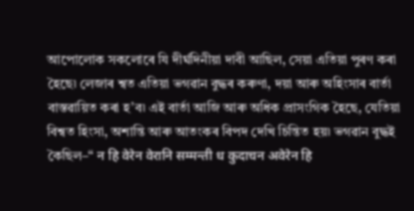আপোলোক সকলোৰে যি দীৰ্ঘদিনীয়া দাবী আছিল, সেয়া এতিয়া পুৰণ কৰা হৈছে৷ লেজাৰ শ্বত এতিয়া ভগৱান বুদ্ধৰ কৰুণা, দয়া আৰু অহিংসাৰ বাৰ্তা বাস্তৱায়িত কৰা হ’ব৷ এই বাৰ্তা আজি আৰু অধিক প্ৰাসংগিক হৈছে, যেতিয়া বিশ্বত হিংসা, অশান্তি আৰু আতংকৰ বিপদ দেখি চিন্তিত হয়৷ ভগৱান বুদ্ধই কৈছিল–“ न हि वेरेन वेरानि सम्मन्ती ध कुदाचन अवेरेन हि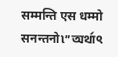सम्मन्ति एस धम्मो सनन्तनो৷” অৰ্থাৎ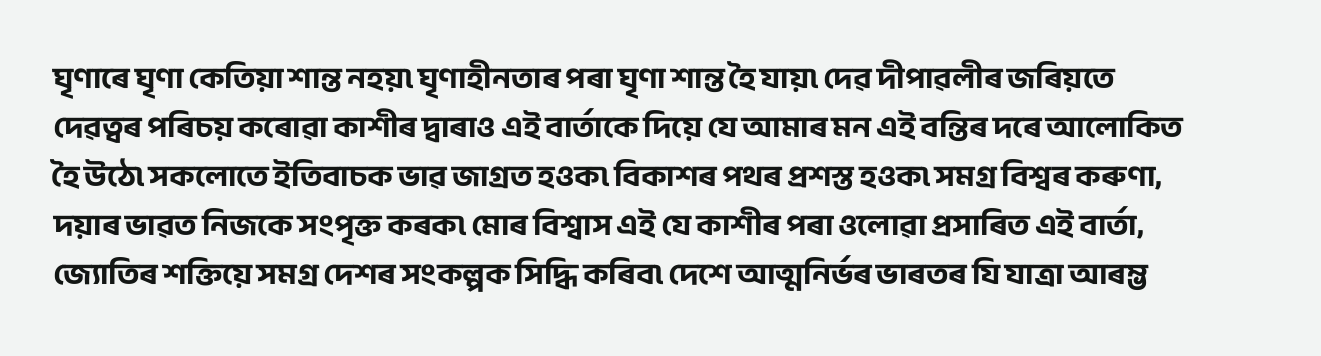ঘৃণাৰে ঘৃণা কেতিয়া শান্ত নহয়৷ ঘৃণাহীনতাৰ পৰা ঘৃণা শান্ত হৈ যায়৷ দেৱ দীপাৱলীৰ জৰিয়তে দেৱত্বৰ পৰিচয় কৰোৱা কাশীৰ দ্বাৰাও এই বাৰ্তাকে দিয়ে যে আমাৰ মন এই বন্তিৰ দৰে আলোকিত হৈ উঠে৷ সকলোতে ইতিবাচক ভাৱ জাগ্ৰত হওক৷ বিকাশৰ পথৰ প্ৰশস্ত হওক৷ সমগ্ৰ বিশ্বৰ কৰুণা, দয়াৰ ভাৱত নিজকে সংপৃক্ত কৰক৷ মোৰ বিশ্বাস এই যে কাশীৰ পৰা ওলোৱা প্ৰসাৰিত এই বাৰ্তা, জ্যোতিৰ শক্তিয়ে সমগ্ৰ দেশৰ সংকল্পক সিদ্ধি কৰিব৷ দেশে আত্মনিৰ্ভৰ ভাৰতৰ যি যাত্ৰা আৰম্ভ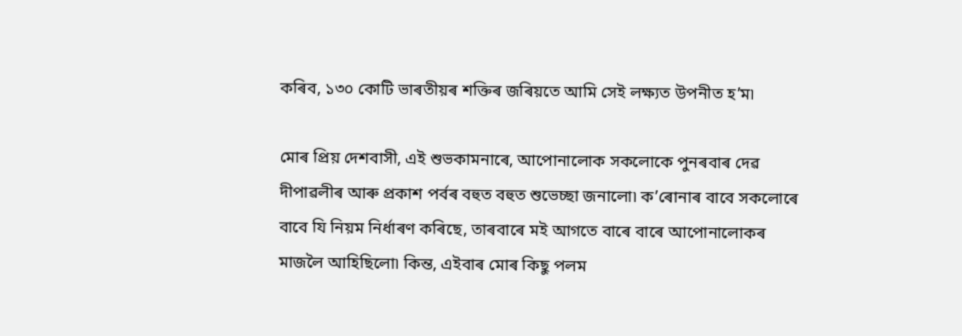কৰিব, ১৩০ কোটি ভাৰতীয়ৰ শক্তিৰ জৰিয়তে আমি সেই লক্ষ্যত উপনীত হ’ম৷

মোৰ প্ৰিয় দেশবাসী, এই শুভকামনাৰে, আপোনালোক সকলোকে পুনৰবাৰ দেৱ দীপাৱলীৰ আৰু প্ৰকাশ পৰ্বৰ বহুত বহুত শুভেচ্ছা জনালো৷ ক’ৰোনাৰ বাবে সকলোৰে বাবে যি নিয়ম নিৰ্ধাৰণ কৰিছে, তাৰবাৰে মই আগতে বাৰে বাৰে আপোনালোকৰ মাজলৈ আহিছিলো৷ কিন্ত, এইবাৰ মোৰ কিছু পলম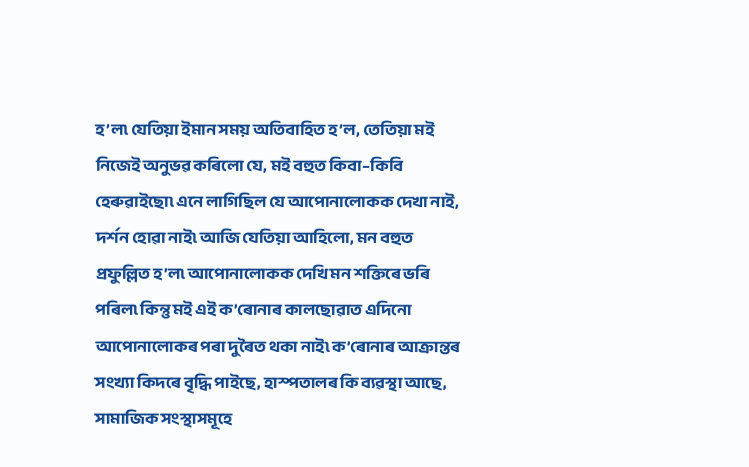হ’ল৷ যেতিয়া ইমান সময় অতিবাহিত হ’ল, তেতিয়া মই নিজেই অনুভৱ কৰিলো যে, মই বহুত কিবা–কিবি হেৰুৱাইছো৷ এনে লাগিছিল যে আপোনালোকক দেখা নাই, দৰ্শন হোৱা নাই৷ আজি যেতিয়া আহিলো, মন বহুত প্ৰফুল্লিত হ’ল৷ আপোনালোকক দেখি মন শক্তিৰে ভৰি পৰিল৷ কিন্তু মই এই ক’ৰোনাৰ কালছোৱাত এদিনো আপোনালোকৰ পৰা দুৰৈত থকা নাই৷ ক’ৰোনাৰ আক্ৰান্তৰ সংখ্যা কিদৰে বৃদ্ধি পাইছে, হাস্পতালৰ কি ব্যৱস্থা আছে, সামাজিক সংস্থাসমূহে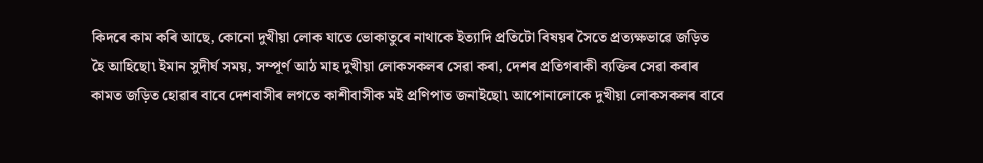কিদৰে কাম কৰি আছে, কোনো দুখীয়া লোক যাতে ভোকাতুৰে নাথাকে ইত্যাদি প্ৰতিটো বিষয়ৰ সৈতে প্ৰত্যক্ষভাৱে জড়িত হৈ আহিছো৷ ইমান সুদীৰ্ঘ সময়, সম্পূৰ্ণ আঠ মাহ দুখীয়া লোকসকলৰ সেৱা কৰা, দেশৰ প্ৰতিগৰাকী ব্যক্তিৰ সেৱা কৰাৰ কামত জড়িত হোৱাৰ বাবে দেশবাসীৰ লগতে কাশীবাসীক মই প্ৰণিপাত জনাইছো৷ আপোনালোকে দুখীয়া লোকসকলৰ বাবে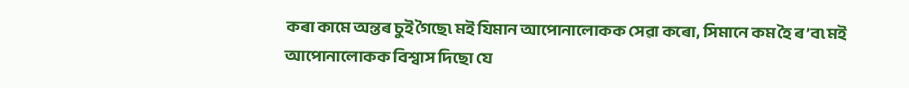কৰা কামে অন্তৰ চুই গৈছে৷ মই যিমান আপোনালোকক সেৱা কৰো, সিমানে কম হৈ ৰ’ব৷ মই আপোনালোকক বিশ্বাস দিছো যে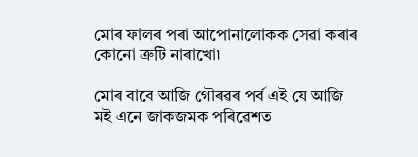মোৰ ফালৰ পৰা আপোনালোকক সেৱা কৰাৰ কোনো ত্ৰুটি নাৰাখো৷

মোৰ বাবে আজি গৌৰৱৰ পৰ্ব এই যে আজি মই এনে জাকজমক পৰিৱেশত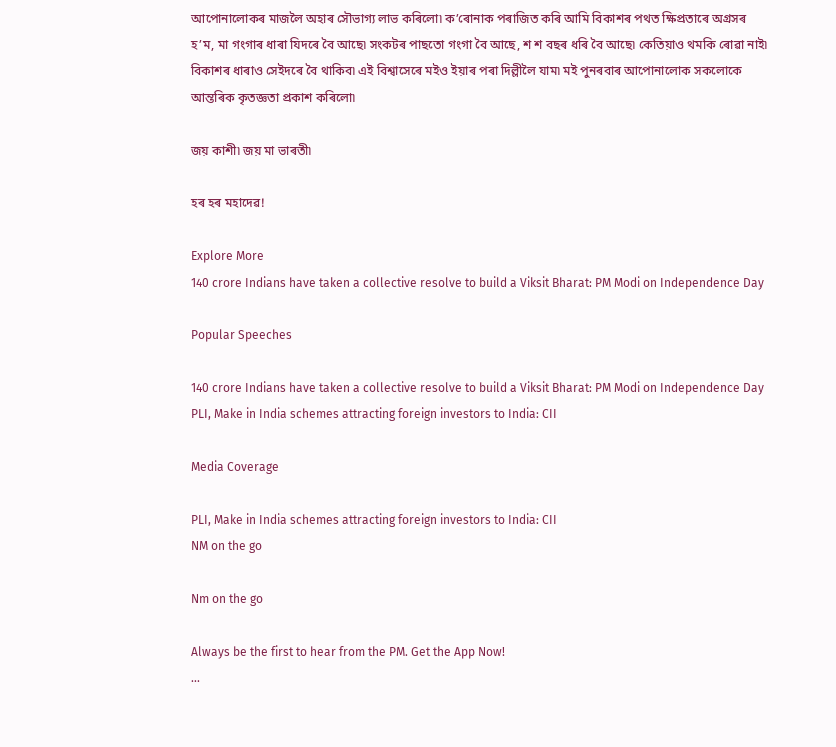আপোনালোকৰ মাজলৈ অহাৰ সৌভাগ্য লাভ কৰিলো৷ ক’ৰোনাক পৰাজিত কৰি আমি বিকাশৰ পথত ক্ষিপ্ৰতাৰে অগ্ৰসৰ হ’ম, মা গংগাৰ ধাৰা যিদৰে বৈ আছে৷ সংকটৰ পাছতো গংগা বৈ আছে, শ শ বছৰ ধৰি বৈ আছে৷ কেতিয়াও থমকি ৰোৱা নাই৷ বিকাশৰ ধাৰাও সেইদৰে বৈ থাকিব৷ এই বিশ্বাসেৰে মইও ইয়াৰ পৰা দিল্লীলৈ যাম৷ মই পুনৰবাৰ আপোনালোক সকলোকে আন্তৰিক কৃতজ্ঞতা প্ৰকাশ কৰিলো৷

জয় কাশী৷ জয় মা ভাৰতী৷

হৰ হৰ মহাদেৱ!

Explore More
140 crore Indians have taken a collective resolve to build a Viksit Bharat: PM Modi on Independence Day

Popular Speeches

140 crore Indians have taken a collective resolve to build a Viksit Bharat: PM Modi on Independence Day
PLI, Make in India schemes attracting foreign investors to India: CII

Media Coverage

PLI, Make in India schemes attracting foreign investors to India: CII
NM on the go

Nm on the go

Always be the first to hear from the PM. Get the App Now!
...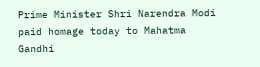Prime Minister Shri Narendra Modi paid homage today to Mahatma Gandhi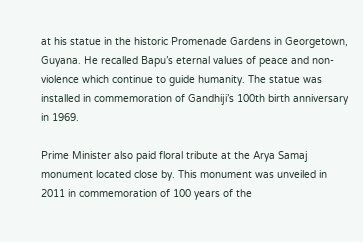at his statue in the historic Promenade Gardens in Georgetown, Guyana. He recalled Bapu’s eternal values of peace and non-violence which continue to guide humanity. The statue was installed in commemoration of Gandhiji’s 100th birth anniversary in 1969.

Prime Minister also paid floral tribute at the Arya Samaj monument located close by. This monument was unveiled in 2011 in commemoration of 100 years of the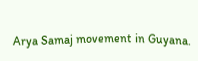Arya Samaj movement in Guyana.